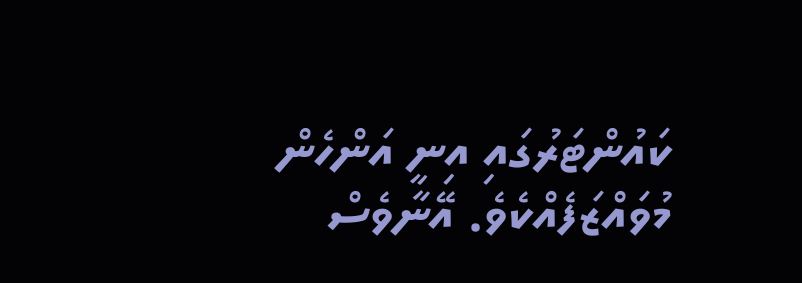ކައުންޓަރުގައި އިނީ އަންހެން މުވައްޒަފެއްކެވެ. އޭނާވެސް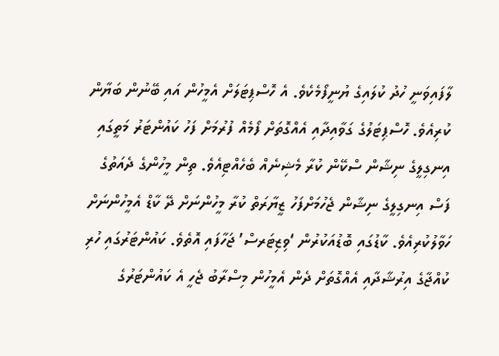ލާފައިވަނީ ހުދު ކުލައިގެ ޔުނީފޯމެކެވެ. އެ ހޮސްޕިޓަލަށް އެމީހުން އައި ބޭނުން ބަޔާން ކުރިއެވެ. ހޮސްޕިޓަލުގެ ގަވާއިދާއި އެއްގޮތަށް ފޯމެއް ފުރުމަށް ފަހު ކައުންޓަރު މަތީގައި އިނގިލީގެ ނިޝާން ސްކޭން ކުރާ މެޝިނެއް ބެހެއްޓިއެވެ. ތިން މީހުންގެ ދެއަތުގެ ފަސް އިނގިލީގެ ނިޝާން ޖެހުމަށްފަހު ޒީޔާރަތް ކުރާ މީހުންނަށް ދޭ ކާޑް އެމީހުންނަށް ހަވާލުކުރިއެވެ. ކާޑުގައި ބޮޑުއަކުރުން ‘ވިޒިޓަރސް’ ޖަހާފައި އޮތެވެ. ކައުންޓަރުގައި ހުރި ކުއްޖާގެ އިރުޝާދާއި އެއްގޮތަށް ދެން އެމީހުން މިސްރާބު ޖެހީ އެ ކައުންޓަރުގެ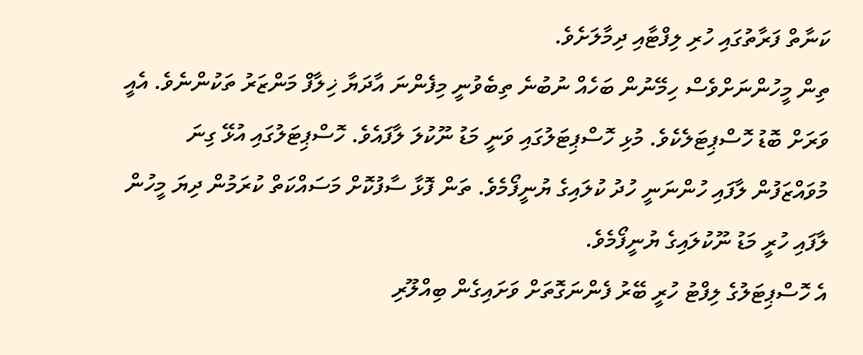ކަނާތް ފަރާތުގައި ހުރި ލިފްޓާއި ދިމާލަށެވެ.
ތިން މީހުންނަށްވެސް ހިމޭނުން ބަހެއް ނުބުނެ ތިބެވުނީ މިފެންނަ އާދަޔާ ޚިލާފް މަންޒަރު ތަކުންނެވެ. އެއީ ވަރަށް ބޮޑު ހޮސްޕިޓަލެކެވެ. މުޅި ހޮސްޕިޓަލުގައި ވަނީ މަޑު ނޫކުލަ ލާފައެވެ. ހޮސްޕިޓަލުގައި އުޅޭ ގިނަ މުވައްޒަފުން ލާފައި ހުންނަނީ ހުދު ކުލައިގެ ޔުނީފޯމެވެ. ތަން ފޮޅާ ސާފުކޮށް މަސައްކަތް ކުރަމުން ދިޔަ މީހުން ލާފައި ހުރީ މަޑު ނޫކުލައިގެ ޔުނީފޯމެވެ.
އެ ހޮސްޕިޓަލުގެ ލިފްޓު ހުރީ ބޭރު ފެންނަގޮތަށް ވަށައިގެން ބިއްލޫރި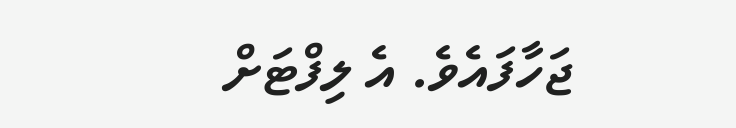ޖަހާފައެވެ. އެ ލިފްޓަށް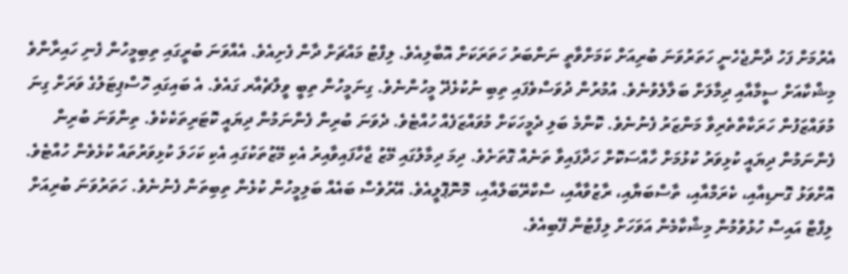އެރުމަށް ފަހު ދާންޖެހެނީ ހަތަރުވަނަ ބުރިއަށް ކަމަށްވާތީ ނަންބަރު ހަތަރަކަށް އޮބާލިއެވެ. ލިފްޓު މައްޗަށް ދާން ފެށިއެވެ. އެއްވަނަ ބުރީގައި ތިބިމީހުން ފެނި ހައިރާންވެ މިޝްކާއަށް ސީމާއާއި ދިމާލަށް ބަލާލެވުނެވެ. އުމުރުން ދުވަސްވެފައި ތިބި ނުކުޅެދޭ މީހުންނެވެ. ގިނަމީހުން ތިބީ ވީލްޗެއާރ ގައެވެ. އެ ބައިގައި ހޮސްޕިޓަލުގެ ވަރަށް ގިނަ މުވައްޒަފުން ހަރަކާތްތެރިވާ މަންޒަރު ފެނުނެވެ. ކޮންމެ ބަލި ދެމީހަކަށް މުވައްޒަފެއް ހުއްޓެވެ. ދެވަނަ ބުރިން ފެންނަމުން ދިޔައީ ކޮޓަރިތަކެކެވެ. ތިންވަނަ ބުރިން ފެންނަމުން ދިޔައީ ކުޅިވަރު ކުޅުމަށް ހާއްސަކޮށް ހަދާފައިވާ ތަނެއް ގޮތަށެވެ. ދިމަ ދިމާލުގައި މޭޒު ޖާހާފައިވާއިރު އެކި މޭޒުތަކުގައި އެކި ކަހަލަ ކުޅިވަރުތައް ކުޅެވެން ހުއްޓެވެ. އޮށްވަޅު ގޮނޑިއާއި، ކެރަމްއާއި، ތާސްބަޔާއި، ރާޒުވާއާއި، ސްކްރޭބަލްއާއި، މޮނޮޕޮލީއެވެ. އޭރުވެސް ބައެއް ބަލިމީހުން ކުޅެން ތިބިތަން ފެނުނެވެ. ހަތަރުވަނަ ބުރިއަށް ލިފްޓް އައިސް ހުޅުވުމުން މިޝްކާމެން އަވަހަށް ލިފްޓުން ފޭބިއެވެ.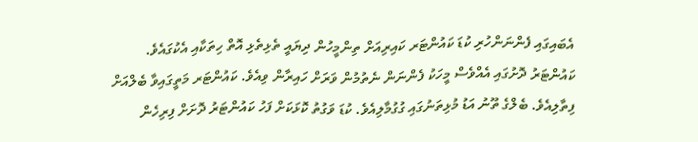އެބައިގައި ފެންނަންހުރި ކުޑަ ކައުންޓަރ ކައިރިއަށް ތިންމީހުން ދިޔައީ ތެޅިތެޅި އޮތް ހިތަކާއި އެކުގައެވެ. ކައުންޓަރު ދޮށުގައި އެއްވެސް މީހަކު ފެންނަން ނެތުމުން ވަރަށް ހައިރާން ވިއެވެ. ކައުންޓަރ މަތީގައިވާ ބެލްއަށް ފިތާލިއެވެ. ބެލްގެ ތޫނު އަޑު މުޅިތަނުގައި ގުގުމާލިއެވެ. ކުޑަ ވަގުތު ކޮޅަކަށް ފަހު ކައުންޓަރު ދޮށަށް ފިރިހެން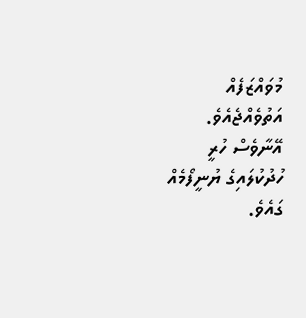މުވައްޒަފެއް އަތުވެއްޖެއެވެ. އޭނާވެސް ހުރީ ހުދުކުލައިގެ ޔުނީފޯމެއް ގައެވެ.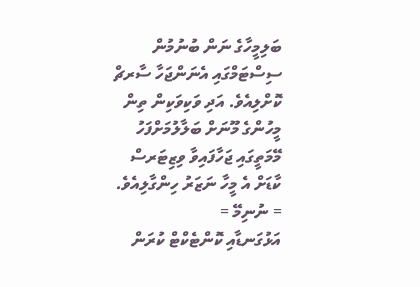ބަލިމީހާގެ ނަން ބުނުމުން ސިސްޓަމްގައި އެނަންޖަހާ ސާރޗް ކޮށްލިއެވެ. އަދި ވަކިވަކިން ތިން މީހުންގެ މޫނަށް ބަލާލުމަށްފަހު މޭމަތީގައި ޖަހާފައިވާ ވިޒިޓަރސް ކާޑަށް އެ މީހާ ނަޒަރު ހިންގާލިއެވެ.
= ނުނިމޭ =
އަޅުގަނޑާއި ކޮންޓެކްޓް ކުރަން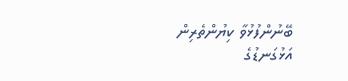ބޭނުންފުޅުވާ ކިޔުންތެރިން އަޅުގަނޑުގެ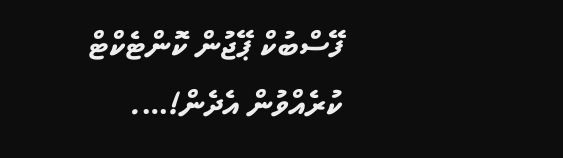ފޭސްބުކް ޕޭޖުން ކޮންޓެކްޓް ކުރެއްވުން އެދެން!….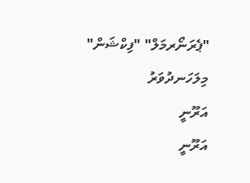"ޕެރަނޯރމަލް" "ފިކްޝަން"
މިލަހަނދުވަރު
އަރޫނީ
އަރޫނީ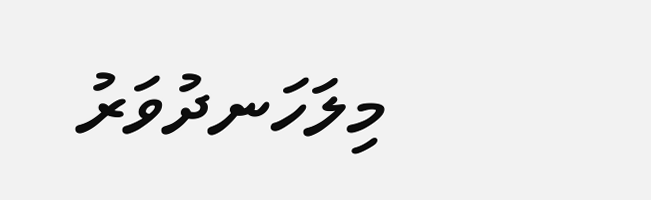މިލަހަނދުވަރު